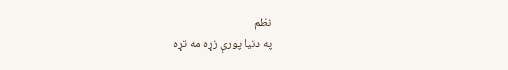نظم
په دنيا پورې زړه مه تړه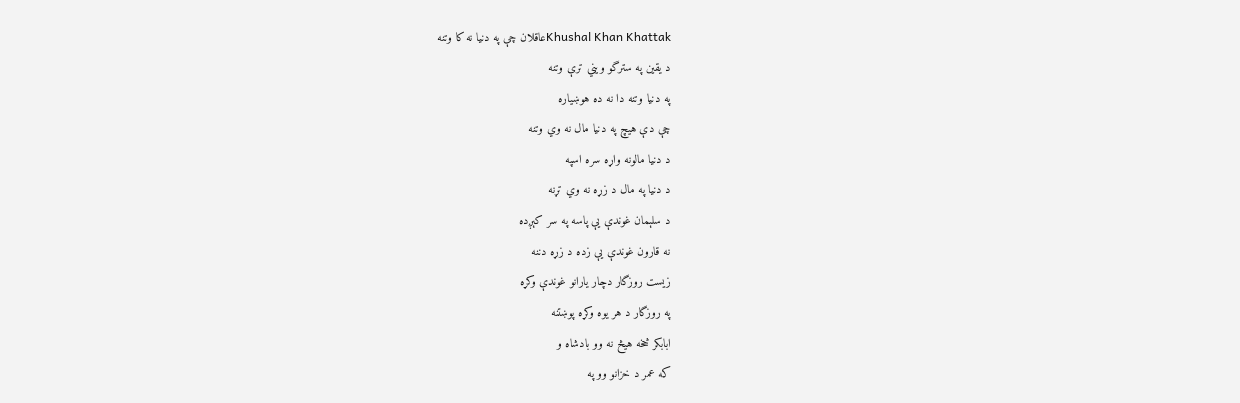Khushal Khan Khattakعاقلان چې په دنيا نه کا وتنه
د يقين په سترگو ويني ترې وتنه
په دنيا وتنه دا نه ده هوښياره
چې دې هيچ په دنيا مال نه وي وتنه
د دنيا مالونه واړه سره اسپه
د دنيا په مال د زړه نه وي تړنه
د سلېمان غوندې يې پاسه په سر کېږده
نه قارون غوندې يې زده د زړه دننه
زيست روزگار دچار يارانو غوندې وکړه
په روزگار د هر يوه وکړه پوښتنه
ابابکر څخه هيڅ نه وو بادشاه و
که عمر د خزانو وو په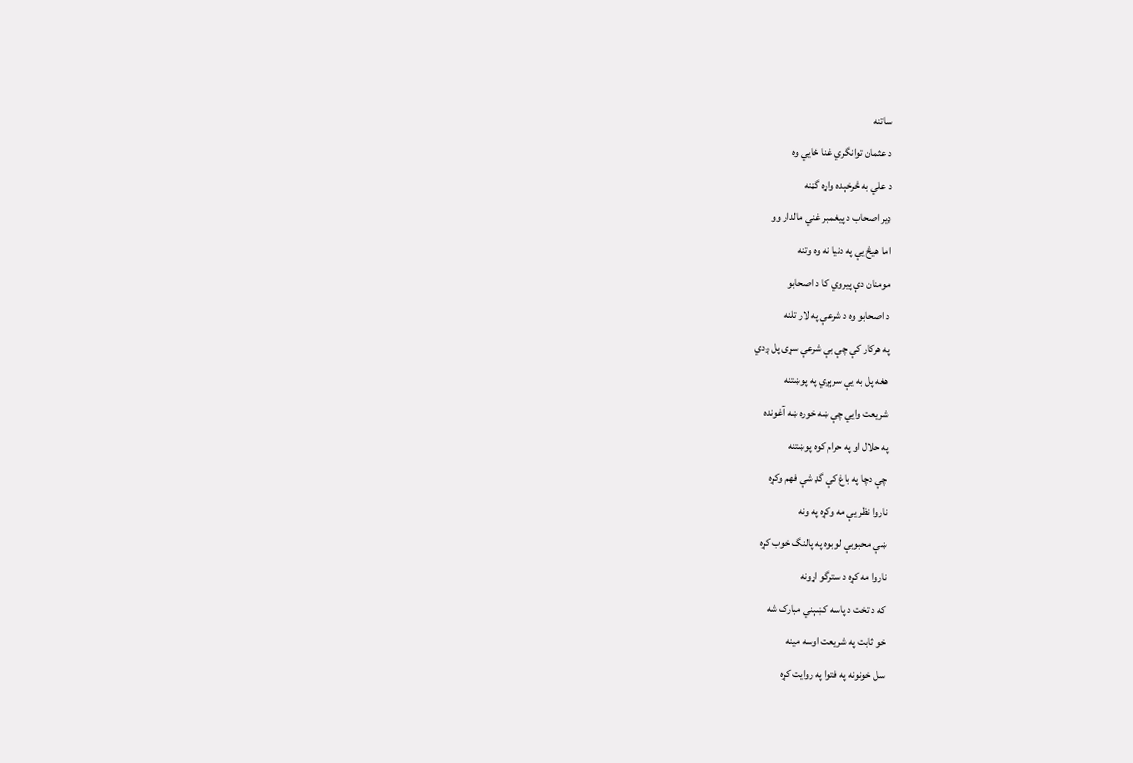ساتنه
د عثمان توانگري غنا ځايي وه
د علي به څرخېده واړه گڼنه
ډير اصحاب د پيغمبر غني مالدار وو
اما هيڅ يې په دنيا نه وه وتنه
مومنان دې پيروي کا د اصحابو
د اصحابو وه د شرعې په لار تلنه
په هرکار کې چې بې شرعې سړی پل ږدي
هغه پل به يې سرېږي په پوښتنه
شريعت وايي چې ښه خوره ښه آغونده
په حلال او په حرام کوه پوښتنه
چې دچا په باغ کې گډ شې فهم وکړه
ناروا نظر يې مه وکړه په ونه
ښې محبوبې لوبوه په پالنگ خوب کړه
ناروا مه کړه د سترگو اړونه
که د تخت د پاسه کښېني مبارک شه
خو ثابت په شريعت اوسه مينه
سل خونونه په فتوا په روايت کړه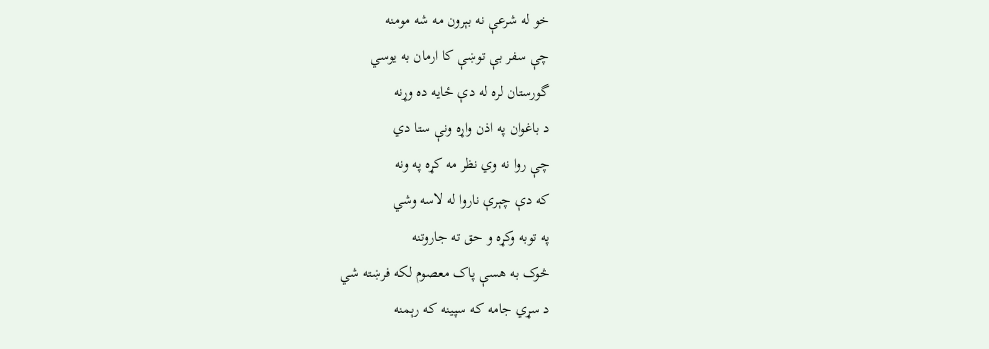خو له شرعې نه بېرون مه شه مومنه
چې سفر بې توښې کا ارمان به يوسي
گورستان لره له دې ځايه ده وړنه
د باغوان په اذن واړه ونې ستا دي
چې روا نه وي نظر مه کړه په ونه
که دې چېرې ناروا له لاسه وشي
په توبه وکړه و حق ته جاروتنه
څوک به هسې پاک معصوم لکه فرښته شي
د سړي جامه که سپينه که رېمنه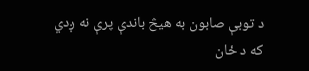د توبې صابون به هيڅ باندې پرې نه ږدي
که د ځان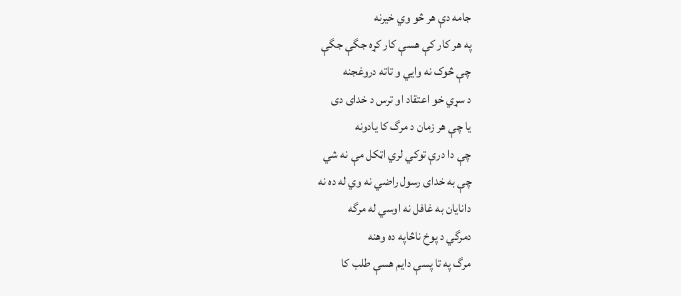جامه دې هر څو وي خيرنه
په هر کار کې هسې کار کړه جگې جگې
چې څوک نه وايي و تاته دروغجنه
د سړي خو اعتقاد او ترس د خدای دی
يا چې هر زمان د مرگ کا يادونه
چې دا درې توکي لري اټکل مې نه شي
چې به خدای رسول راضي نه وي له ده نه
دانايان به غافل نه اوسي له مرگه
دمرگي د پوخ ناڅاپه ده وهنه
مرگ په تا پسې دايم هسې طلب کا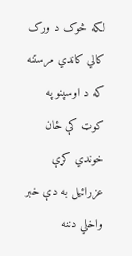لکه څوک د ورک کالي کاندي مرستنه
که د اوسپنو په کوټ کې ځان خوندي کړې
عزرائيل به دې خبر واخلي دننه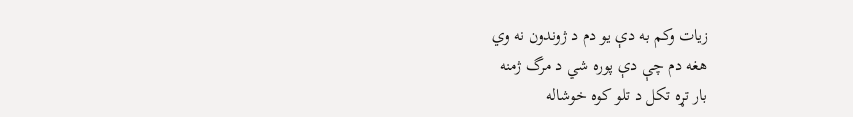زيات وکم به دې يو دم د ژوندون نه وي
هغه دم چې دې پوره شي د مرگ ژمنه
بار تړه تکل د تلو کوه خوشاله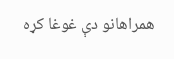همراهانو دې غوغا کړه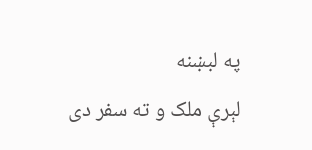په لبښنه
لېرې ملک و ته سفر دی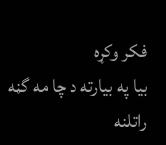فکر وکړه
بيا په بيارته د چا مه گڼه راتلنه